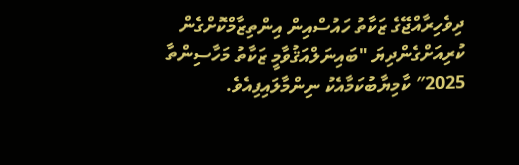ދިވެހިރާއްޖޭގެ ޒަކާތު ހައުސްއިން އިންތިޒާމްކޮށްގެން ކުރިއަށްގެންދިޔަ "ބައިނަލްއަޤުވާމީ ޒަކާތު މަހާސިންތާ 2025″ ކާމިޔާބުކަމާއެކު ނިންމާލައިފިއެވެ.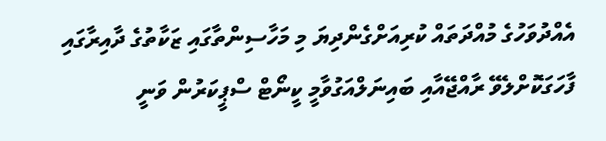އެއްދުވަހުގެ މުއްދަތައް ކުރިއަށްގެންދިޔަ މި މަހާސިންތާގައި ޒަކާތުގެ ދާއިރާގައި ފާހަގަކޮށްލެވޭ ރާއްޖޭއާއި ބައިނަލްއަގުވާމީ ކީނޯޓް ސްޕީކަރުން ވަނީ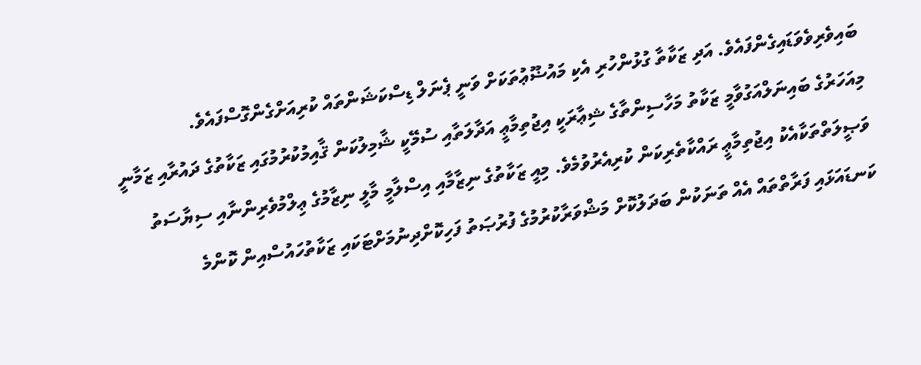ބައިވެރިވެވަޑައިގެންފައެވެ. އަދި ޒަކާތާ ގުޅުންހުރި އެކި މައުޟޫޢުތަކަށް ވަނީ ޕެނަލް ޑިސްކަޝަންތައް ކުރިއަށްގެންގޮސްފައެވެ.
މިއަހަރުގެ ބައިނަލްއަގުވާމީ ޒަކާތު މަހާސިންތާގެ ޝިޢާރަކީ އިޖުތިމާޢީ އަދާލަތާއި ސުމޭކީ ޝާމިލުކަން ޤާއިމުކުރުމުގައި ޒަކާތުގެ ދައުރާއި ޒަމާނީ ވަޞީލަތްތަކާއެކު އިޖުތިމާޢީ ރައްކާތެރިކަން ކުރިއެރުވުމެވެ. މިއީ ޒަކާތުގެ ނިޒާމާއި އިސްލާމީ މާލީ ނިޒާމުގެ ޢިލްމުވެރިންނާއި ސިޔާސަތު ކަނޑައަޅައި ފަރާތްތައް އެއް ތަނަކުން ބަދަލުކޮށް މަޝްވަރާކުރުމުގެ ފުރުޞަތު ފަހިކޮށްދިނުމަށްޓަކައި ޒަކާތުހައުސްއިން ކޮންމެ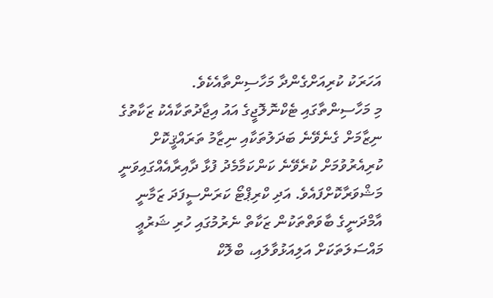އަހަރަކު ކުރިއަށްގެންދާ މަހާސިންތާއެކެވެ.
މި މަހާސިންތާގައި ޓެކްނޮލޮޖީގެ އައު އިޖާދުތަކާއެކު ޒަކާތުގެ ނިޒާމަށް ގެނެވޭނެ ބަދަލުތަކާއި ނިޒާމު ތަރައްޤީކޮށް ކުރިއެރުވުމަށް ކުރެވޭނެ ކަންކަމާމެދު ފުޅާ ދާއިރާއެއްގައިވަނީ މަޝްވަރާކޮށްފައެވެ. އަދި ކްރިޕްޓޯ ކަރަންސީފަދަ ޒަމާނީ އާމްދަނީގެ ބާވަތްތަކުން ޒަކާތް ނެރުމުގައި ހުރި ޝަރުޢީ މައްސަލަތަކަށް އަލިއަޅުވާލައި، ބްލޮކް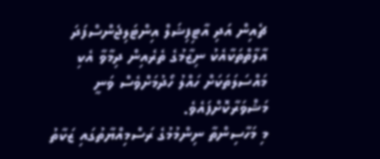ޗެއިން އަދި އާޓިފިޝަލް އިންޓަލިޖެންސްފަދަ އާލާތްތަކާއެކު ނިޒާމުގެ ތެރެއިން ދިމާވާ އެކި މައްސަލަތަކަށް ހައްލު ހޯދުމަށްވެސް ވަނީ މަޝްވަރާކޮށްފައެވެ.
މި މަހާސިންތާ ނިންމުމުގެ ރަސްމިއްޔާތުގައި ޒަކާތު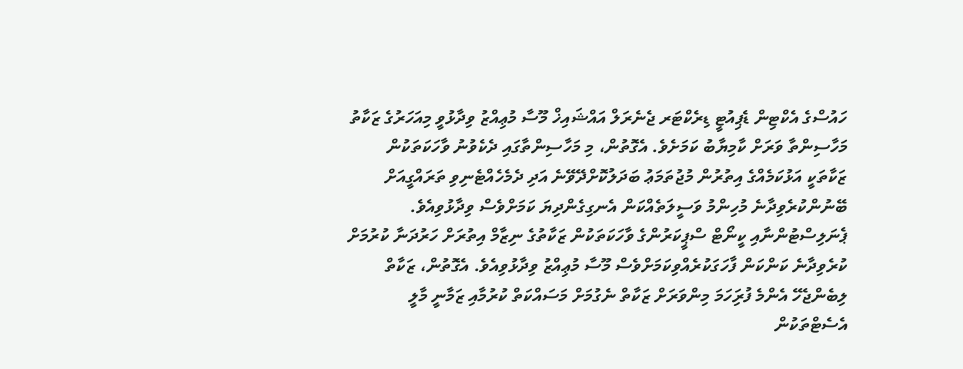ހައުސްގެ އެކްޓިން ޑެޕިއުޓީ ޑިރެކްޓަރ ޖެނެރަލް އައްޝައިޚް މޫސާ މުޢިއްޒު ވިދާޅުވީ މިއަހަރުގެ ޒަކާތު މަހާސިންތާ ވަރަށް ކާމިޔާބު ކަމަށެވެ. އެގޮތުން، މި މަހާސިންތާގައި ދެކެވުނު ވާހަކަތަކުން ޒަކާތަކީ އަޅުކަމެއްގެ އިތުރުން މުޖުތަމަޢު ބަދަލުކޮށްދޭވޭނެ އަދި ދެމެހެއްޓެނިވި ތަރައްގީއަށް ބޭނުންކުރެވިދާނެ މުހިންމު ވަސީލަތެއްކަން އެނގިގެންދިޔަ ކަމަށްވެސް ވިދާޅުވިއެވެ.
ޕެނަލިސްޓުންނާއި ކީނޯޓް ސްޕީކަރުންގެ ވާހަކަތަކުން ޒަކާތުގެ ނިޒާމް އިތުރަށް ހަރުދަނާ ކުރުމަށް ކުރެވިދާނެ ކަންކަން ފާހަގަކުރެއްވިކަމަށްވެސް މޫސާ މުޢިއްޒު ވިދާޅުވިއެވެ. އެގޮތުން، ޒަކާތް ލިބެންޖެހޭ އެންމެ ފުރިަހަމަ މިންވަރަށް ޒަކާތް ނެގުމަށް މަސައްކަތް ކުރުމާއި ޒަމާނީ މާލީ އެސެޓްތަކުން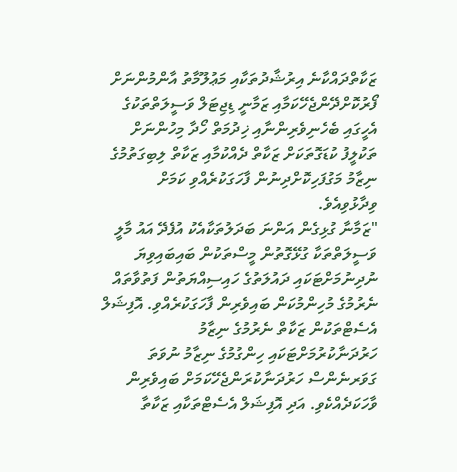ޒަކާތްދައްކާނެ އިރުޝާދުތަކާއި މަޢުލޫމާތު އާންމުންނަށް ފޯރުކޮށްދޭންޖެހޭކަމާއި ޒަމާނީ ޑިޖިޓަލް ވަސީލަތްތަކުގެ އެހީގައި ބެހެނިވެރިންނާއި ޚިދުމަތް ހޯދާ މިހުންނަށް ތަކުލީފު ކުޑަގޮތަކަށް ޒަކާތް ދެއްކުމާއި ޒަކާތް ލިބިގަތުމުގެ ނިޒާމު މަގުފަހިކޮށްދިނުން ފާހަގަކުރެއްވި ކަމަށް ވިދާޅުވިއެވެ.
"ޒަމާނާ ގުޅިގެން އަންނަ ބަދަލުތަކާއެކު އުފެދޭ އައު މާލީ ވަސީލަތްތަކާ ގުޅޭގޮތުން މީސްތަކުން ބައިބައިވިޔަ ނުދިނުމަށްޓަކައި ދައުލަތުގެ ހައިސިއްޔަތުން ފަތުވާތައް ނެރުމުގެ މުހިންމުކަން ބައިވެރިން ފާހަގަކުރެއްވި. އޮފިޝަލް އެސެޓްތަކުން ޒަކާތް ނެރުމުގެ ނިޒާމު ހަރުދަނާކުރުމަށްޓަކައި ހިންގުމުގެ ނިޒާމު ނުވަތަ ގަވަރނެންސް ހަރުދަނާކުރަންޖެހޭކަމަށް ބައިވެރިން ވާހަކަދެއްކެވި. އަދި އޮފިޝަލް އެސެޓްތަކާއި ޒަކާތާ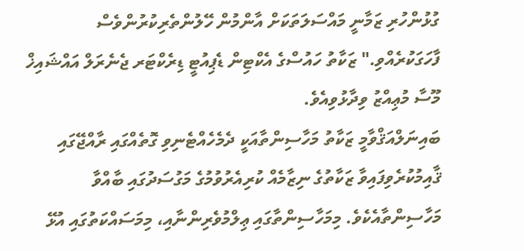ގުޅުންހުރި ޒަމާނީ މައްސަލަތަކަށް އާންމުން ހޭލުންތެރިކުރުންވެސް ފާހަގަކުރެއްވި." ޒަކާތު ހައުސްގެ އެކްޓިން ޑެޕިއުޓީ ޑިރެކްޓަރ ޖެނެރަލް އައްޝައިޚް މޫސާ މުޢިއްޒު ވިދާޅުވިއެވެ.
ބައިނަލްއަޤްވާމީ ޒަކާތު މަހާސިންތާއަކީ ދެމެހެއްޓެނިވި ގޮތެއްގައި ރާއްޖޭގައި ޤާއިމުކުރެވިފައިވާ ޒަކާތުގެ ނިޒާމެއް ކުރިއެރުވުމުގެ މަގުސަދުގައި ބާއްވާ މަހާސިންތާއެކެވެ. މިމަހާސިންތާގައި ޢިލްމުވެރިންނާއި، މިމަސައްކަތުގައި އުޅޭ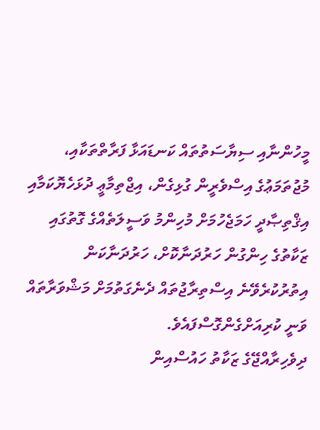މީހުންނާއި ސިޔާސަތުތައް ކަނޑައަޅާ ފަރާތްތަކާއި، މުޖުތަމަޢުގެ އިސްވެރީން ގުޅިގެން، އިޖްތިމާޢީ ދުޅަހެޔޮކަމާއި އިޤްތިޞާދީ ހަމަޖެހުމަށް މުހިންމު ވަސީލަތެއްގެ ގޮތުގައި ޒަކާތުގެ ހިންގުން ހަރުދަނާކޮށް، ހަރުދަނާކަން އިތުރުކުރެވޭނެ އިސްތިރާޖުތައް ދެނެގަތުމަށް މަޝްވަރާތައް ވަނީ ކުރިއަށްގެންގޮސްފައެވެ.
ދިވެހިރާއްޖޭގެ ޒަކާތު ހައުސްއިން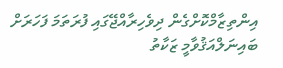އިންތިޒާމްކޮށްގެން ދިވެހިރާއްޖޭގައި ފުރަތަމަ ފަހަރަށް ބައިނަލްއަޤުވާމީ ޒަކާތު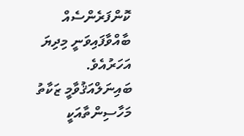ކޮންފަރެންސެއް ބާއްވާފައިވަނީ މިދިޔަ އަހަރުއެވެ. ބައިނަލްއަޤުވާމީ ޒަކާތު މަހާސިންތާއަކީ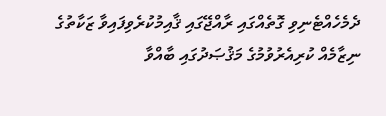ދެމެހެއްޓެނިވި ގޮތެއްގައި ރާއްޖޭގައި ޤާއިމުކުރެވިފައިވާ ޒަކާތުގެ ނިޒާމެއް ކުރިއެރުވުމުގެ މަޤުޞަދުގައި ބާއްވާ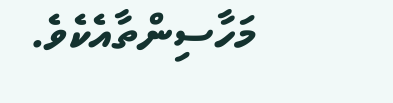މަހާސިންތާއެކެވެ.